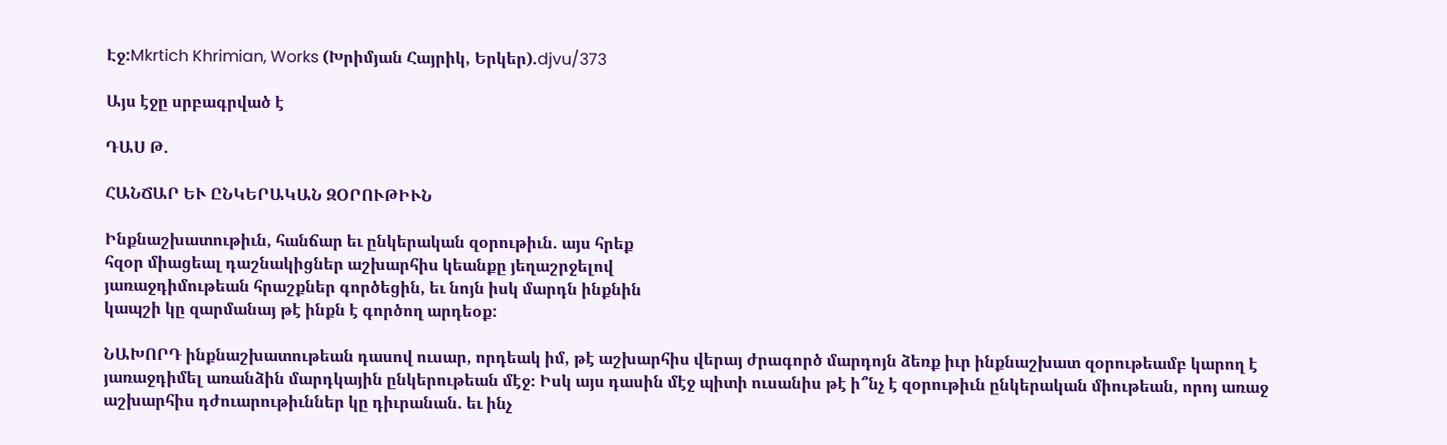Էջ:Mkrtich Khrimian, Works (Խրիմյան Հայրիկ, Երկեր).djvu/373

Այս էջը սրբագրված է

ԴԱՍ Թ.

ՀԱՆՃԱՐ ԵՒ ԸՆԿԵՐԱԿԱՆ ԶՕՐՈՒԹԻՒՆ

Ինքնաշխատութիւն, հանճար եւ ընկերական զօրութիւն. այս հրեք
հզօր միացեալ դաշնակիցներ աշխարհիս կեանքը յեղաշրջելով
յառաջդիմութեան հրաշքներ գործեցին, եւ նոյն իսկ մարդն ինքնին
կապշի կը զարմանայ թէ ինքն է գործող արդեօք:

ՆԱԽՈՐԴ ինքնաշխատութեան դասով ուսար, որդեակ իմ, թէ աշխարհիս վերայ ժրագործ մարդոյն ձեռք իւր ինքնաշխատ զօրութեամբ կարող է յառաջդիմել առանձին մարդկային ընկերութեան մէջ։ Իսկ այս դասին մէջ պիտի ուսանիս թէ ի՞նչ է զօրութիւն ընկերական միութեան, որոյ առաջ աշխարհիս դժուարութիւններ կը դիւրանան. եւ ինչ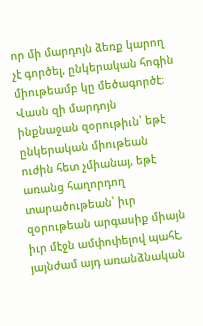որ մի մարդոյն ձեռք կարող չէ գործել, ընկերական հոգին միութեամբ կը մեծագործէ։ Վասն զի մարդոյն ինքնաջան զօրութիւն՝ եթէ ընկերական միութեան ուժին հետ չմիանայ, եթէ առանց հաղորդող տարածութեան՝ իւր զօրութեան արգասիք միայն իւր մէջն ամփոփելով պահէ, յայնժամ այդ առանձնական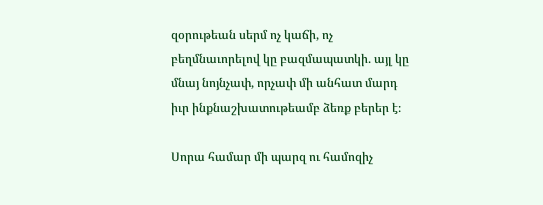զօրութեան սերմ ոչ կաճի, ոչ բեղմնաւորելով կը բազմապատկի. այլ կը մնայ նոյնչափ, որչափ մի անհատ մարդ իւր ինքնաշխատութեամբ ձեռք բերեր է։

Սորա համար մի պարզ ու համոզիչ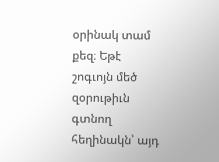օրինակ տամ քեզ։ Եթէ շոգւոյն մեծ զօրութիւն գտնող հեղինակն՝ այդ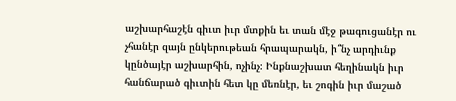աշխարհաշէն գիւտ իւր մտքին եւ տան մէջ թագուցանէր ու չհանէր զայն ընկերութեան հրապարակն, ի՞նչ արդիւնք կընծայէր աշխարհին, ոչինչ։ Ինքնաշխատ հեղինակն իւր հանճարած գիւտին հետ կը մեռնէր, եւ շոգին իւր մաշած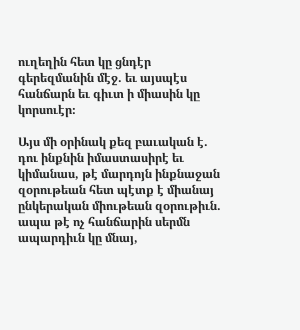ուղեղին հետ կը ցնդէր գերեզմանին մէջ. եւ այսպէս հանճարն եւ գիւտ ի միասին կը կորսուէր։

Այս մի օրինակ քեզ բաւական է. դու ինքնին իմաստասիրէ եւ կիմանաս, թէ մարդոյն ինքնաջան զօրութեան հետ պէտք է միանայ ընկերական միութեան զօրութիւն. ապա թէ ոչ հանճարին սերմն ապարդիւն կը մնայ,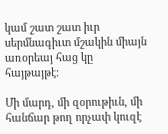կամ շատ շատ իւր սերմնագիւտ մշակին միայն առօրեայ հաց կը հայթայթէ։

Մի մարդ, մի զօրութիւն, մի հանճար թող որչափ կուզէ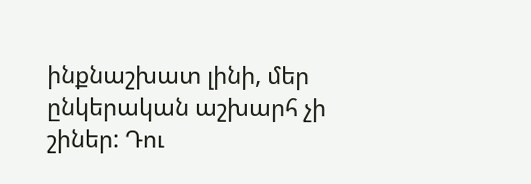ինքնաշխատ լինի, մեր ընկերական աշխարհ չի շիներ: Դու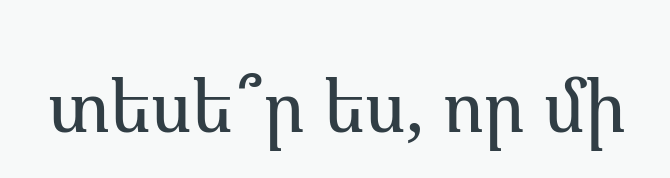տեսե՞ր ես, որ մի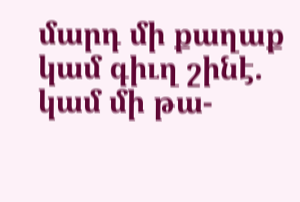մարդ մի քաղաք կամ գիւղ շինէ. կամ մի թա-